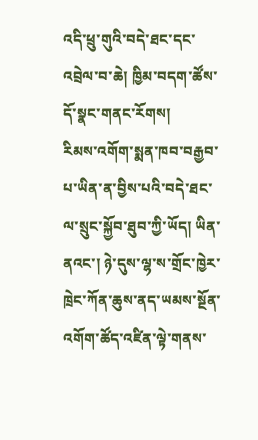འདི་ཕྲུ་གུའི་བདེ་ཐང་དང་འབྲེལ་བ་ཆེ། ཁྱིམ་བདག་ཚོས་དོ་སྣང་གནང་རོགས།
རིམས་འགོག་སྨན་ཁབ་བརྒྱབ་པ་ཡིན་ན་བྱིས་པའི་བདེ་ཐང་ལ་སྲུང་སྐྱོབ་ཐུབ་ཀྱི་ཡོད། ཡིན་ནའང་། ཉེ་དུས་ལྷ་ས་གྲོང་ཁྱེར་ཁྲེང་ཀོན་ཆུས་ནད་ཡམས་སྔོན་འགོག་ཚོད་འཛིན་ལྟེ་གནས་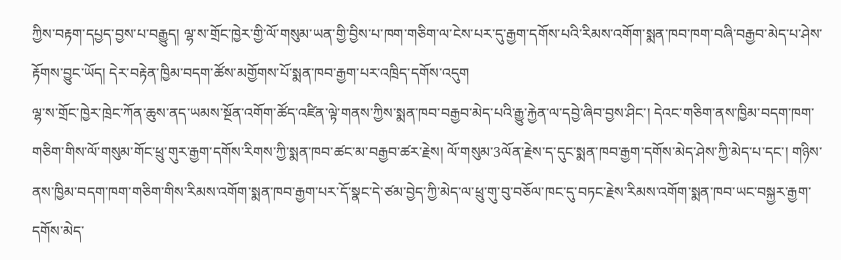ཀྱིས་བརྟག་དཔྱད་བྱས་པ་བརྒྱུད། ལྷ་ས་གྲོང་ཁྱེར་གྱི་ལོ་གསུམ་ཡན་གྱི་བྱིས་པ་ཁག་གཅིག་ལ་ངེས་པར་དུ་རྒྱག་དགོས་པའི་རིམས་འགོག་སྨན་ཁབ་ཁག་བཞི་བརྒྱབ་མེད་པ་ཤེས་རྟོགས་བྱུང་ཡོད། དེར་བརྟེན་ཁྱིམ་བདག་ཚོས་མགྱོགས་པོ་སྨན་ཁབ་རྒྱག་པར་འཁྲིད་དགོས་འདུག
ལྷ་ས་གྲོང་ཁྱེར་ཁྲེང་ཀོན་ཆུས་ནད་ཡམས་སྔོན་འགོག་ཚོད་འཛིན་ལྟེ་གནས་ཀྱིས་སྨན་ཁབ་བརྒྱབ་མེད་པའི་རྒྱུ་རྐྱེན་ལ་དབྱེ་ཞིབ་བྱས་ཤིང་། དེའང་གཅིག་ནས་ཁྱིམ་བདག་ཁག་གཅིག་གིས་ལོ་གསུམ་གོང་ཕྲུ་གུར་རྒྱག་དགོས་རིགས་ཀྱི་སྨན་ཁབ་ཚང་མ་བརྒྱབ་ཚར་རྗེས། ལོ་གསུམ་3ལོན་རྗེས་ད་དུང་སྨན་ཁབ་རྒྱག་དགོས་མེད་ཤེས་ཀྱི་མེད་པ་དང་། གཉིས་ནས་ཁྱིམ་བདག་ཁག་གཅིག་གིས་རིམས་འགོག་སྨན་ཁབ་རྒྱག་པར་དོ་སྣང་དེ་ཙམ་བྱེད་ཀྱི་མེད་ལ་ཕྲུ་གུ་བུ་བཅོལ་ཁང་དུ་བཏང་རྗེས་རིམས་འགོག་སྨན་ཁབ་ཡང་བསྐྱར་རྒྱག་དགོས་མེད་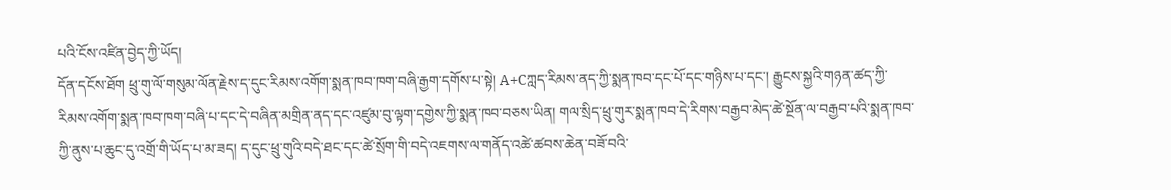པའི་ངོས་འཛིན་བྱེད་ཀྱི་ཡོད།
དོན་དངོས་ཐོག ཕྲུ་གུ་ལོ་གསུམ་ལོན་རྗེས་ད་དུང་རིམས་འགོག་སྨན་ཁབ་ཁག་བཞི་རྒྱག་དགོས་པ་སྟེ། A+Cཀླད་རིམས་ནད་ཀྱི་སྨན་ཁབ་དང་པོ་དང་གཉིས་པ་དང་། རྒྱུངས་སྐྱའི་གཉན་ཚད་ཀྱི་རིམས་འགོག་སྨན་ཁབ་ཁག་བཞི་པ་དང་དེ་བཞིན་མགྲིན་ནད་དང་འཛུམ་བུ་ལྟག་དགྱེས་ཀྱི་སྨན་ཁབ་བཅས་ཡིན། གལ་སྲིད་ཕྲུ་གུར་སྨན་ཁབ་དེ་རིགས་བརྒྱབ་མེད་ཚེ་སྔོན་ལ་བརྒྱབ་པའི་སྨན་ཁབ་ཀྱི་ནུས་པ་ཆུང་དུ་འགྲོ་གི་ཡོད་པ་མ་ཟད། ད་དུང་ཕྲུ་གུའི་བདེ་ཐང་དང་ཚེ་སྲོག་གི་བདེ་འཇགས་ལ་གནོད་འཚེ་ཚབས་ཆེན་བཟོ་བའི་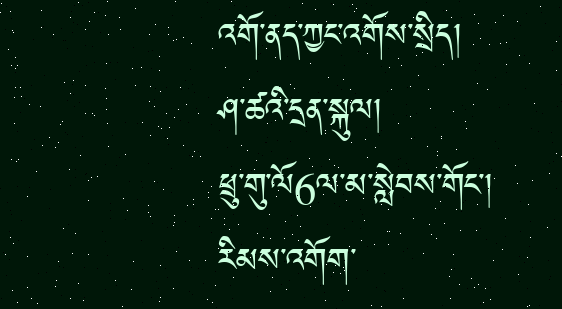འགོ་ནད་ཀྱང་འགོས་སྲིད།
ཤ་ཚའི་དྲན་སྐུལ།
ཕྲུ་གུ་ལོ6ལ་མ་སླེབས་གོང་། རིམས་འགོག་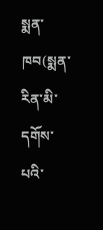སྨན་ཁབ(སྨན་རིན་མི་དགོས་པའི་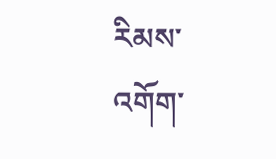རིམས་འགོག་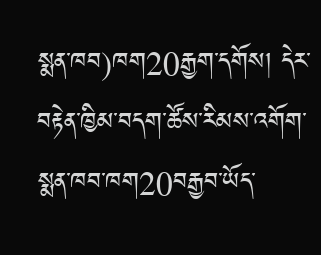སྨན་ཁབ)ཁག20རྒྱག་དགོས། དེར་བརྟེན་ཁྱིམ་བདག་ཚོས་རིམས་འགོག་སྨན་ཁབ་ཁག20བརྒྱབ་ཡོད་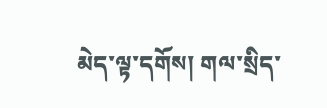མེད་ལྟ་དགོས། གལ་སྲིད་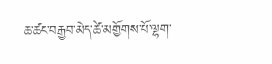ཆ་ཚང་བརྒྱབ་མེད་ཚེ་མགྱོགས་པོ་ལྷག་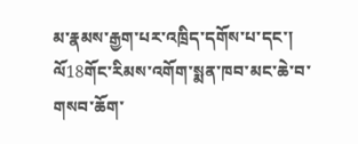མ་རྣམས་རྒྱག་པར་འཁྲིད་དགོས་པ་དང་། ལོ18གོང་རིམས་འགོག་སྨན་ཁབ་མང་ཆེ་བ་གསབ་ཆོག་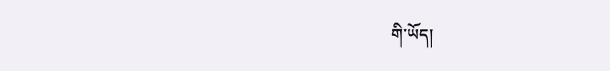གི་ཡོད།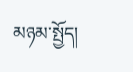མཉམ་སྤྱོད།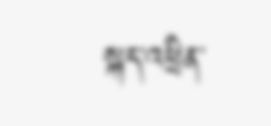སྐད་འཕྲིན་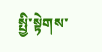སྤྱི་སྟེགས་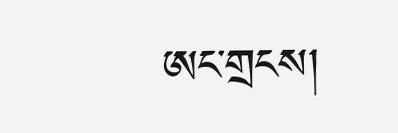ཨང་གྲངས།